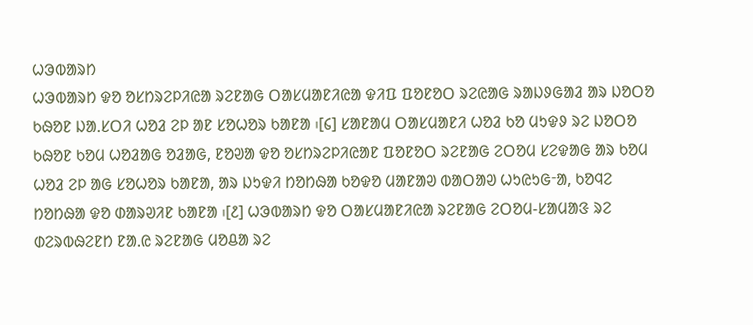ᱦᱳᱵᱟᱨᱴ
ᱦᱳᱵᱟᱨᱴ ᱫᱚ ᱚᱥᱴᱨᱮᱞᱤᱭᱟ ᱨᱮᱱᱟᱜ ᱛᱟᱥᱢᱟᱱᱤᱭᱟ ᱫᱤᱯ ᱯᱚᱱᱚᱛ ᱨᱮᱭᱟᱜ ᱨᱟᱡᱽᱜᱟᱲ ᱟᱨ ᱡᱚᱛᱚ ᱠᱷᱚᱱ ᱡᱟᱹᱥᱛᱤ ᱦᱚᱲ ᱮᱞ ᱟᱱ ᱥᱚᱦᱚᱨ ᱠᱟᱱᱟ ᱾[᱔] ᱥᱟᱱᱟᱢ ᱛᱟᱥᱢᱟᱱᱤ ᱦᱚᱲ ᱠᱚ ᱢᱩᱫᱽ ᱨᱮ ᱡᱚᱛᱚ ᱠᱷᱚᱱ ᱠᱚᱢ ᱦᱚᱲᱟᱜ ᱚᱲᱟᱜ, ᱱᱚᱣᱟ ᱫᱚ ᱚᱥᱴᱨᱮᱞᱤᱭᱟᱱ ᱯᱚᱱᱚᱛ ᱨᱮᱱᱟᱜ ᱮᱛᱚᱢ ᱥᱮᱫᱟᱜ ᱟᱨ ᱠᱚᱢ ᱦᱚᱲ ᱮᱞ ᱟᱜ ᱥᱚᱦᱚᱨ ᱠᱟᱱᱟ, ᱟᱨ ᱡᱩᱫᱤ ᱴᱚᱴᱷᱟ ᱠᱚᱫᱚ ᱢᱟᱱᱟᱣ ᱵᱟᱛᱟᱣ ᱦᱩᱭᱩᱜᱼᱟ, ᱠᱚᱧᱮ ᱴᱚᱴᱷᱟ ᱫᱚ ᱰᱟᱨᱣᱤᱱ ᱠᱟᱱᱟ ᱾[᱒] ᱦᱳᱵᱟᱨᱴ ᱫᱚ ᱛᱟᱥᱢᱟᱱᱤᱭᱟ ᱨᱮᱱᱟᱜ ᱮᱛᱚᱢ-ᱥᱟᱢᱟᱝ ᱨᱮ ᱰᱮᱨᱵᱷᱮᱱᱴ ᱱᱟᱹᱭ ᱨᱮᱱᱟᱜ ᱢᱚᱪᱟ ᱨᱮ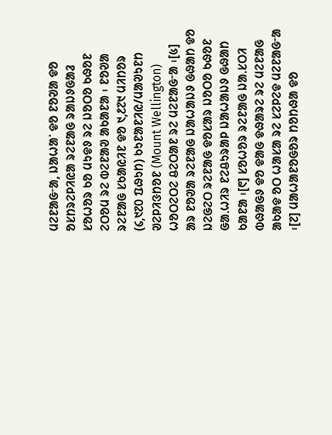ᱢᱮᱱᱟᱜᱼᱟ, ᱡᱟᱦᱟᱸ ᱫᱚ ᱱᱚᱣᱟ ᱫᱚ ᱚᱥᱴᱨᱮᱞᱤᱭᱟ ᱨᱮᱱᱟᱜ ᱨᱟᱡᱽᱜᱟᱲ ᱥᱚᱦᱚᱨ ᱠᱚ ᱢᱩᱫᱽ ᱨᱮ ᱡᱚᱛᱚ ᱠᱷᱚᱱ ᱮᱛᱚᱢ ᱨᱮ ᱵᱮᱱᱟᱣ ᱟᱠᱟᱱᱟ ᱾ ᱱᱚᱣᱟ ᱨᱮᱱᱟᱜ ᱥᱠᱟᱭᱤᱱ ᱫᱚ ᱑,᱒᱗᱑ ᱢᱤᱴᱚᱨ (᱔,᱑᱗᱐ ᱯᱷᱩᱴ) ᱠᱩᱱᱟᱱᱤᱭ/ᱢᱟᱣᱩᱱᱴ ᱣᱮᱞᱤᱝᱴᱚᱱ (Mount Wellington) ᱦᱚᱛᱮᱛᱮ ᱪᱮᱛᱟᱱ ᱨᱮ ᱢᱮᱱᱟᱜᱼᱟ ᱾[᱕] ᱟᱨ ᱱᱚᱣᱟ ᱨᱮᱱᱟᱜ ᱡᱟᱦᱟᱡᱽ ᱜᱷᱟᱴ ᱫᱚ ᱡᱮᱜᱮᱛ ᱨᱮᱱᱟᱜ ᱫᱚᱥᱟᱨ ᱡᱚᱛᱚ ᱠᱷᱚᱱ ᱜᱟᱹᱦᱤᱨ ᱱᱮᱪᱩᱨᱟᱞ ᱡᱟᱦᱟᱡᱽ ᱜᱷᱟᱴ ᱠᱟᱱᱟ ᱾[᱖] ᱥᱚᱦᱚᱨ ᱨᱮᱱᱟᱜ ᱡᱟᱹᱥᱛᱤ ᱵᱷᱟᱜᱽ ᱫᱚ ᱫᱟᱜ ᱫᱷᱟᱨᱮ ᱨᱮ ᱢᱮᱱᱟᱜ ᱟᱠᱟᱫ ᱚᱛ ᱦᱟᱥᱟ ᱨᱮ ᱥᱮᱞᱮᱫ ᱢᱮᱱᱟᱜᱼᱟ ᱾[᱗] ᱢᱟᱦᱟᱱᱚᱜᱚᱨ ᱴᱚᱴᱷᱟ ᱫᱚ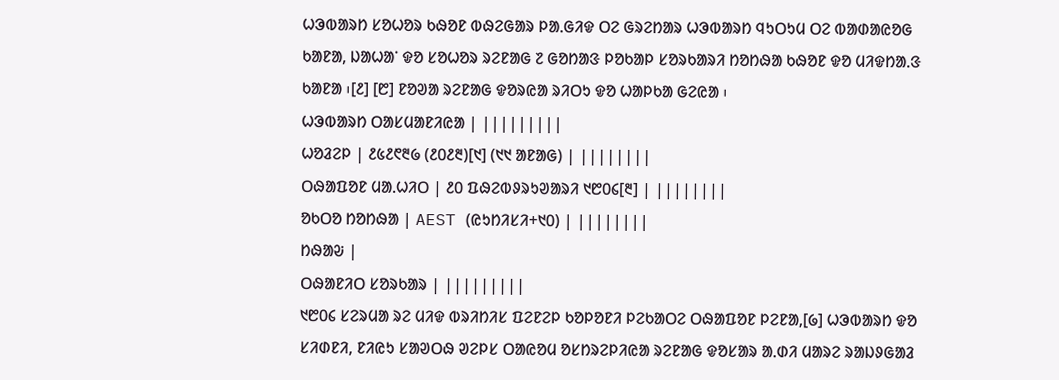ᱦᱳᱵᱟᱨᱴ ᱥᱚᱦᱚᱨ ᱠᱷᱚᱱ ᱵᱷᱮᱜᱟᱨ ᱞᱟᱹᱜᱤᱫ ᱛᱮ ᱜᱨᱮᱴᱟᱨ ᱦᱳᱵᱟᱨᱴ ᱧᱩᱛᱩᱢ ᱛᱮ ᱵᱟᱰᱟᱭᱚᱜ ᱠᱟᱱᱟ, ᱡᱟᱦᱟᱸ ᱫᱚ ᱥᱚᱦᱚᱨ ᱨᱮᱱᱟᱜ ᱗ ᱜᱚᱴᱟᱝ ᱞᱚᱠᱟᱞ ᱥᱚᱨᱠᱟᱨᱤ ᱴᱚᱴᱷᱟ ᱠᱷᱚᱱ ᱫᱚ ᱢᱤᱫᱴᱟᱹᱝ ᱠᱟᱱᱟ ᱾[᱒] [᱘] ᱱᱚᱣᱟ ᱨᱮᱱᱟᱜ ᱫᱚᱨᱭᱟ ᱨᱤᱛᱩ ᱫᱚ ᱦᱟᱞᱠᱟ ᱜᱮᱭᱟ ᱾
ᱦᱳᱵᱟᱨᱴ ᱛᱟᱥᱢᱟᱱᱤᱭᱟ | |||||||||
ᱦᱚᱲᱮᱞ | ᱒᱕᱒᱖᱓᱙ (᱒᱐᱒᱓)[᱑] (᱑᱑ ᱟᱱᱟᱜ) | ||||||||
ᱛᱷᱟᱯᱚᱱ ᱢᱟᱹᱦᱤᱛ | ᱒᱐ ᱯᱷᱮᱵᱽᱨᱩᱣᱟᱨᱤ ᱑᱘᱐᱔[᱓] | ||||||||
ᱚᱠᱛᱚ ᱴᱚᱴᱷᱟ | AEST (ᱭᱩᱴᱤᱥᱤ+᱑᱐) | ||||||||
ᱴᱷᱟᱶ |
ᱛᱷᱟᱱᱤᱛ ᱥᱚᱨᱠᱟᱨ | |||||||||
᱑᱘᱐᱔ ᱥᱮᱨᱢᱟ ᱨᱮ ᱢᱤᱫ ᱵᱨᱤᱴᱤᱥ ᱯᱮᱱᱮᱞ ᱠᱚᱞᱚᱱᱤ ᱞᱮᱠᱟᱛᱮ ᱛᱷᱟᱯᱚᱱ ᱞᱮᱱᱟ,[᱙] ᱦᱳᱵᱟᱨᱴ ᱫᱚ ᱥᱤᱰᱱᱤ, ᱱᱤᱭᱩ ᱥᱟᱣᱛᱷ ᱣᱮᱞᱥ ᱛᱟᱭᱚᱢ ᱚᱥᱴᱨᱮᱞᱤᱭᱟ ᱨᱮᱱᱟᱜ ᱫᱚᱥᱟᱨ ᱟᱹᱰᱤ ᱢᱟᱨᱮ ᱨᱟᱡᱽᱜᱟᱲ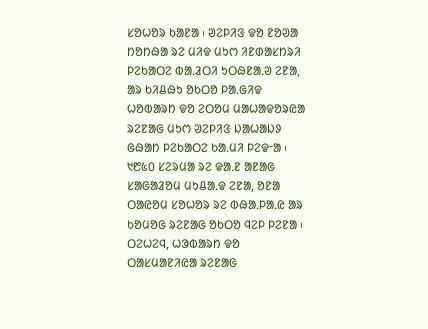ᱥᱚᱦᱚᱨ ᱠᱟᱱᱟ ᱾ ᱣᱮᱞᱤᱝ ᱫᱚ ᱱᱚᱣᱟ ᱴᱚᱴᱷᱟ ᱨᱮ ᱢᱤᱫ ᱢᱩᱬ ᱤᱱᱰᱟᱥᱴᱨᱤ ᱞᱮᱠᱟᱛᱮ ᱵᱟᱹᱲᱛᱤ ᱩᱛᱷᱱᱟᱹᱣ ᱮᱱᱟ, ᱟᱨ ᱠᱤᱪᱷᱩ ᱚᱠᱛᱚ ᱞᱟᱹᱜᱤᱫ ᱦᱚᱵᱟᱨᱴ ᱫᱚ ᱮᱛᱚᱢ ᱢᱟᱦᱟᱫᱚᱨᱭᱟ ᱨᱮᱱᱟᱜ ᱢᱩᱬ ᱣᱮᱞᱤᱝ ᱡᱟᱦᱟᱡᱽ ᱜᱷᱟᱴ ᱞᱮᱠᱟᱛᱮ ᱠᱟᱹᱢᱤ ᱞᱮᱫᱼᱟ ᱾ ᱑᱘᱕᱐ ᱥᱮᱨᱢᱟ ᱨᱮ ᱫᱟᱹᱱ ᱟᱱᱟᱜ ᱥᱟᱜᱟᱲᱚᱢ ᱢᱩᱪᱟᱹᱫ ᱮᱱᱟ, ᱚᱱᱟ ᱛᱟᱭᱚᱢ ᱥᱚᱦᱚᱨ ᱨᱮ ᱵᱷᱟᱹᱞᱟᱹᱭ ᱟᱨ ᱠᱚᱢᱚᱜ ᱨᱮᱱᱟᱜ ᱚᱠᱛᱚ ᱧᱮᱞ ᱞᱮᱱᱟ ᱾
ᱛᱮᱦᱮᱧ, ᱦᱳᱵᱟᱨᱴ ᱫᱚ ᱛᱟᱥᱢᱟᱱᱤᱭᱟ ᱨᱮᱱᱟᱜ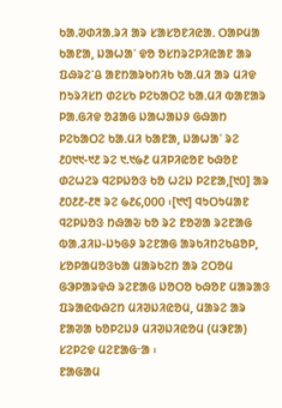ᱠᱟᱹᱣᱰᱤᱟᱹᱨᱤ ᱟᱨ ᱥᱟᱥᱚᱱᱤᱭᱟᱹ ᱛᱟᱞᱢᱟ ᱠᱟᱱᱟ, ᱡᱟᱦᱟᱸ ᱫᱚ ᱚᱥᱴᱨᱮᱞᱤᱭᱟᱱ ᱟᱨ ᱯᱷᱨᱮᱸᱪ ᱟᱱᱴᱟᱨᱠᱴᱤᱠ ᱠᱟᱹᱢᱤ ᱟᱨ ᱢᱤᱫ ᱴᱩᱨᱤᱥᱴ ᱰᱮᱥᱠ ᱞᱮᱠᱟᱛᱮ ᱠᱟᱹᱢᱤ ᱵᱟᱱᱟᱨ ᱞᱟᱹᱜᱤᱫ ᱚᱲᱟᱜ ᱡᱟᱦᱟᱡᱽ ᱜᱷᱟᱴ ᱞᱮᱠᱟᱛᱮ ᱠᱟᱹᱢᱤ ᱠᱟᱱᱟ, ᱡᱟᱦᱟᱸ ᱨᱮ ᱒᱐᱑᱑-᱑᱒ ᱨᱮ ᱑.᱑᱙᱒ ᱢᱤᱞᱤᱭᱚᱱ ᱠᱷᱚᱱ ᱰᱮᱦᱮᱨ ᱧᱮᱞᱡᱚᱝ ᱠᱚ ᱦᱮᱡ ᱞᱮᱱᱟ,[᱑᱐] ᱟᱨ ᱒᱐᱒᱒-᱒᱓ ᱨᱮ ᱙᱒᱔,᱐᱐᱐ ᱾[᱑᱑] ᱧᱩᱛᱩᱢᱟᱱ ᱧᱮᱞᱡᱚᱝ ᱴᱷᱟᱶ ᱠᱚ ᱨᱮ ᱱᱚᱣᱟ ᱨᱮᱱᱟᱜ ᱵᱟᱹᱲᱤᱡ-ᱡᱩᱜᱽ ᱨᱮᱱᱟᱜ ᱟᱨᱠᱤᱴᱮᱠᱪᱚᱞ, ᱥᱚᱞᱟᱢᱚᱝᱠᱟ ᱢᱟᱨᱠᱮᱴ ᱟᱨ ᱮᱛᱚᱢ ᱜᱳᱞᱟᱨᱫᱷ ᱨᱮᱱᱟᱜ ᱡᱚᱛᱚ ᱠᱷᱚᱱ ᱢᱟᱨᱟᱝ ᱯᱨᱟᱭᱵᱷᱮᱴ ᱢᱤᱣᱡᱤᱭᱚᱢ, ᱢᱟᱨᱮ ᱟᱨ ᱱᱟᱣᱟ ᱠᱚᱞᱮᱡᱽ ᱢᱤᱣᱡᱤᱭᱚᱢ (ᱢᱳᱱᱟ) ᱥᱮᱞᱮᱫ ᱢᱮᱱᱟᱜᱼᱟ ᱾
ᱱᱟᱜᱟᱢ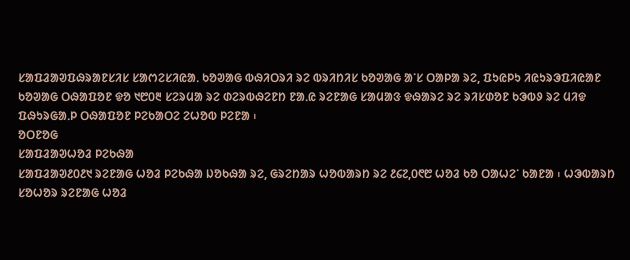ᱥᱟᱯᱲᱟᱣᱯᱷᱨᱟᱱᱥᱤᱥ ᱥᱟᱬᱮᱥᱤᱭᱟᱹ ᱠᱚᱣᱟᱜ ᱵᱷᱤᱛᱨᱤ ᱨᱮ ᱵᱨᱤᱴᱤᱥ ᱠᱚᱣᱟᱜ ᱟᱸᱥ ᱛᱟᱞᱟ ᱨᱮ, ᱯᱩᱭᱞᱩ ᱤᱭᱩᱨᱳᱯᱤᱭᱟᱱ ᱠᱚᱣᱟᱜ ᱛᱷᱟᱯᱚᱱ ᱫᱚ ᱑᱘᱐᱓ ᱥᱮᱨᱢᱟ ᱨᱮ ᱰᱮᱨᱵᱷᱮᱱᱴ ᱱᱟᱹᱭ ᱨᱮᱱᱟᱜ ᱥᱟᱢᱟᱝ ᱫᱷᱟᱨᱮ ᱨᱮ ᱨᱤᱥᱰᱚᱱ ᱠᱳᱵᱽ ᱨᱮ ᱢᱤᱫ ᱯᱷᱩᱨᱜᱟᱹᱞ ᱛᱷᱟᱯᱚᱱ ᱞᱮᱠᱟᱛᱮ ᱮᱦᱚᱵ ᱞᱮᱱᱟ ᱾
ᱚᱛᱱᱚᱜ
ᱥᱟᱯᱲᱟᱣᱦᱚᱲ ᱞᱮᱠᱷᱟ
ᱥᱟᱯᱲᱟᱣ᱒᱐᱒᱑ ᱨᱮᱱᱟᱜ ᱦᱚᱲ ᱞᱮᱠᱷᱟ ᱡᱚᱠᱷᱟ ᱨᱮ, ᱜᱨᱮᱴᱟᱨ ᱦᱚᱵᱟᱨᱴ ᱨᱮ ᱒᱔᱗,᱐᱖᱘ ᱦᱚᱲ ᱠᱚ ᱛᱟᱦᱮᱸ ᱠᱟᱱᱟ ᱾ ᱦᱳᱵᱟᱨᱴ ᱥᱚᱦᱚᱨ ᱨᱮᱱᱟᱜ ᱦᱚᱲ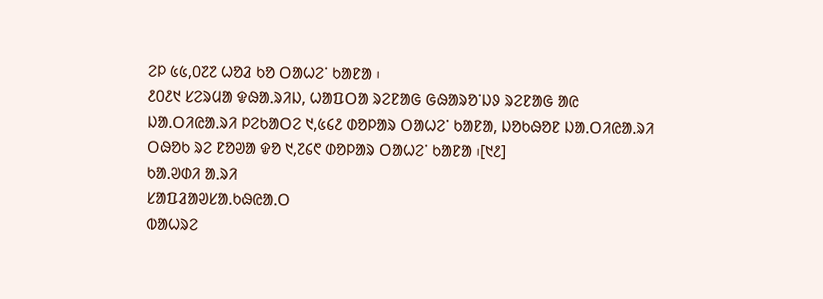ᱮᱞ ᱕᱕,᱐᱗᱗ ᱦᱚᱲ ᱠᱚ ᱛᱟᱦᱮᱸ ᱠᱟᱱᱟ ᱾
᱒᱐᱒᱑ ᱥᱮᱨᱢᱟ ᱫᱷᱟᱹᱨᱤᱡ, ᱦᱟᱯᱛᱟ ᱨᱮᱱᱟᱜ ᱜᱷᱟᱨᱚᱸᱡᱽ ᱨᱮᱱᱟᱜ ᱟᱭ ᱡᱟᱹᱛᱤᱭᱟᱹᱨᱤ ᱞᱮᱠᱟᱛᱮ ᱑,᱕᱔᱒ ᱰᱚᱞᱟᱨ ᱛᱟᱦᱮᱸ ᱠᱟᱱᱟ, ᱡᱚᱠᱷᱚᱱ ᱡᱟᱹᱛᱤᱭᱟᱹᱨᱤ ᱛᱷᱚᱠ ᱨᱮ ᱱᱚᱣᱟ ᱫᱚ ᱑,᱗᱔᱖ ᱰᱚᱞᱟᱨ ᱛᱟᱦᱮᱸ ᱠᱟᱱᱟ ᱾[᱑᱒]
ᱠᱟᱹᱣᱰᱤ ᱟᱹᱨᱤ
ᱥᱟᱯᱲᱟᱣᱥᱟᱹᱠᱷᱭᱟᱹᱛ
ᱵᱟᱦᱨᱮ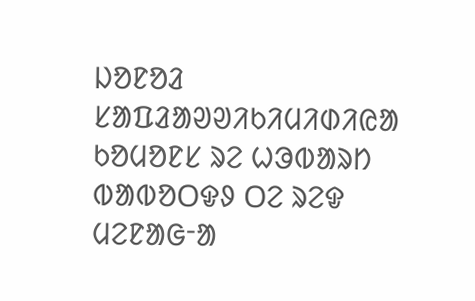ᱡᱚᱱᱚᱲ
ᱥᱟᱯᱲᱟᱣᱣᱤᱠᱤᱢᱤᱰᱤᱭᱟ ᱠᱚᱢᱚᱱᱥ ᱨᱮ ᱦᱳᱵᱟᱨᱴ ᱵᱟᱵᱚᱛᱫᱽ ᱛᱮ ᱨᱮᱫ ᱢᱮᱱᱟᱜᱼᱟ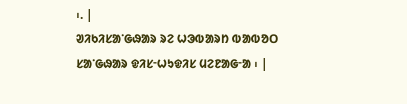᱾. |
ᱣᱤᱠᱤᱥᱟᱸᱜᱷᱟᱨ ᱨᱮ ᱦᱳᱵᱟᱨᱴ ᱵᱟᱵᱚᱛ ᱥᱟᱸᱜᱷᱟᱨ ᱫᱤᱥᱼᱦᱩᱫᱤᱥ ᱢᱮᱱᱟᱜᱼᱟ ᱾ |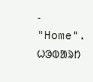- "Home". ᱦᱳᱵᱟᱨᱴ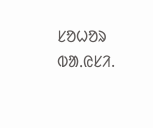ᱥᱚᱦᱚᱨ ᱵᱟᱹᱭᱥᱤ.